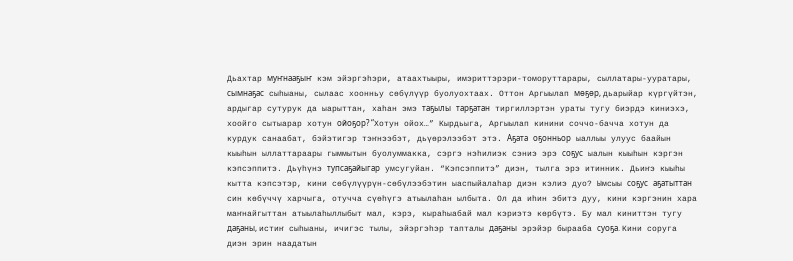Дьахтар муҥнааҕыҥ кэм эйэргэһэри, атаахтыыры, имэриттэрэри-томоруттарары, сыллатары-ууратары, сымнаҕас сыһыаны, сылаас хоонньу сөбүлүүр буолуохтаах. Оттон Аргыылап мөҕөр, дьарыйар күргүйтэн, ардыгар сутурук да ыарыттан, хаһан эмэ таҕылы тарҕатан тиргиллэртэн ураты тугу биэрдэ киниэхэ, хоойго сытыарар хотун ойоҕор? “Хотун ойох…” Кырдьыга, Аргыылап кинини соччо-бачча хотун да курдук санаабат, бэйэтигэр тэҥнээбэт, дьүөрэлээбэт этэ. Аҕата оҕонньор ыаллыы улуус баайын кыыһын ыллаттараары гыммытын буолуммакка, сэргэ нэһилиэк сэниэ эрэ соҕус ыалын кыыһын кэргэн кэпсэппитэ. Дьүһүнэ тупсаҕайыгар умсугуйан. “Кэпсэппитэ” диэн, тылга эрэ итинник. Дьиҥэ кыыһы кытта кэпсэтэр, кини сөбүлүүрүн-сөбүлээбэтин ыаспыйалаһар диэн кэлиэ дуо? Ымсыы соҕус аҕатыттан син көбүччү харчыга, отучча сүөһүгэ атыылаһан ылбыта. Ол да иһин эбитэ дуу, кини кэргэнин хара маҥнайгыттан атыылаһыллыбыт мал, кэрэ, кыраһыабай мал кэриэтэ көрбүтэ. Бу мал киниттэн тугу даҕаны, истиҥ сыһыаны, ичигэс тылы, эйэргэһэр тапталы даҕаны эрэйэр бырааба суоҕа. Кини соруга диэн эрин наадатын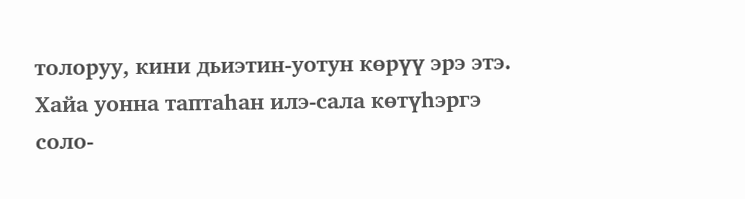толоруу, кини дьиэтин-уотун көрүү эрэ этэ. Хайа уонна таптаһан илэ-сала көтүһэргэ соло-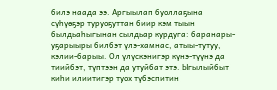билэ наада ээ. Аргыылап буоллаҕына сүһүөҕэр туруоҕуттан биир кэм тыын былдьаһыгынан сылдьар курдуга: баранары-уҕарыыры билбэт үлэ-хамнас, атыы-тутуу, кэлии-барыы. Ол үлүскэнигэр күнэ-түүнэ да тиийбэт, түптээн да утуйбат этэ. Ыгылыйбыт киһи илиитигэр туох түбэспитин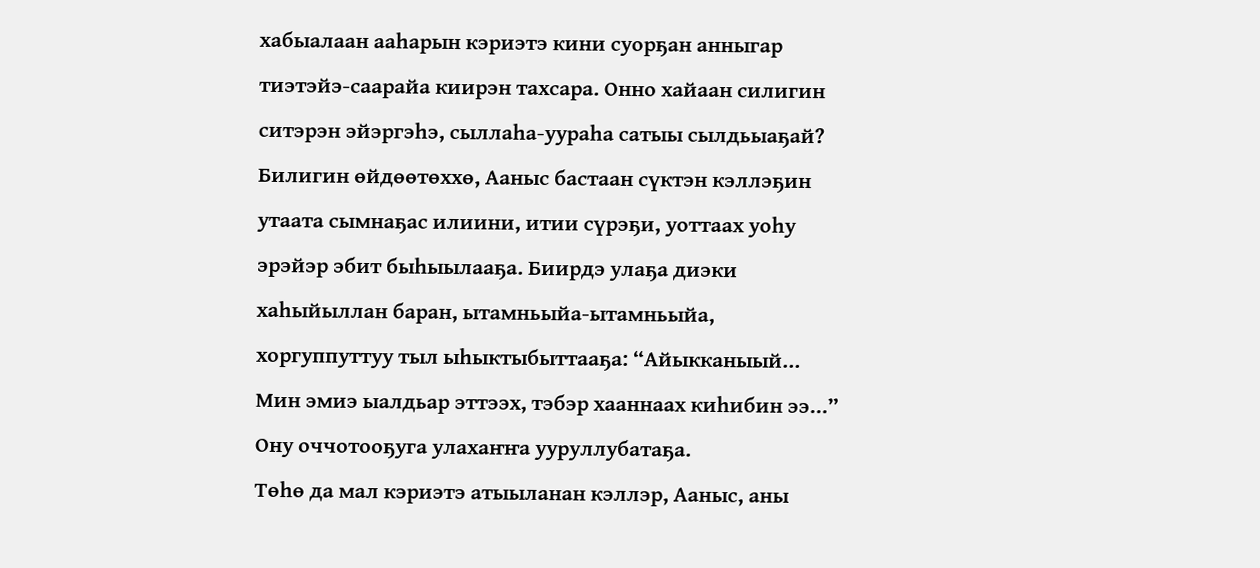хабыалаан ааһарын кэриэтэ кини суорҕан анныгар тиэтэйэ-саарайа киирэн тахсара. Онно хайаан силигин ситэрэн эйэргэһэ, сыллаһа-уураһа сатыы сылдьыаҕай?
Билигин өйдөөтөххө, Ааныс бастаан сүктэн кэллэҕин утаата сымнаҕас илиини, итии сүрэҕи, уоттаах уоһу эрэйэр эбит быһыылааҕа. Биирдэ улаҕа диэки хаһыйыллан баран, ытамньыйа-ытамньыйа, хоргуппуттуу тыл ыһыктыбыттааҕа: “Айыкканыый… Мин эмиэ ыалдьар эттээх, тэбэр хааннаах киһибин ээ…” Ону оччотооҕуга улахаҥҥа ууруллубатаҕа.
Төһө да мал кэриэтэ атыыланан кэллэр, Ааныс, аны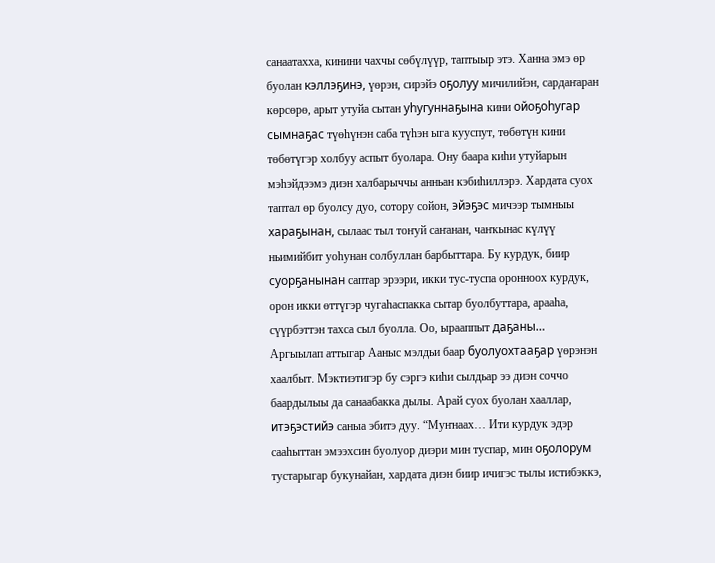санаатахха, кинини чахчы сөбүлүүр, таптыыр этэ. Ханна эмэ өр буолан кэллэҕинэ, үөрэн, сирэйэ оҕолуу мичилийэн, сардаҥаран көрсөрө, арыт утуйа сытан уһугуннаҕына кини ойоҕоһугар сымнаҕас түөһүнэн саба түһэн ыга кууспут, төбөтүн кини төбөтүгэр холбуу аспыт буолара. Ону баара киһи утуйарын мэһэйдээмэ диэн халбарыччы анньан кэбиһиллэрэ. Хардата суох таптал өр буолсу дуо, сотору сойон, эйэҕэс мичээр тымныы хараҕынан, сылаас тыл тоҥуй саҥанан, чаҥкынас күлүү ньимийбит уоһунан солбуллан барбыттара. Бу курдук, биир суорҕанынан саптар эрээри, икки тус-туспа оронноох курдук, орон икки өттүгэр чугаһаспакка сытар буолбуттара, арааһа, сүүрбэттэн тахса сыл буолла. Оо, ырааппыт даҕаны…
Аргыылап аттыгар Ааныс мэлдьи баар буолуохтааҕар үөрэнэн хаалбыт. Мэктиэтигэр бу сэргэ киһи сылдьар ээ диэн соччо баардылыы да санаабакка дылы. Арай суох буолан хааллар, итэҕэстийэ саныа эбитэ дуу. “Муҥнаах… Ити курдук эдэр сааһыттан эмээхсин буолуор диэри мин туспар, мин оҕолорум тустарыгар букунайан, хардата диэн биир ичигэс тылы истибэккэ,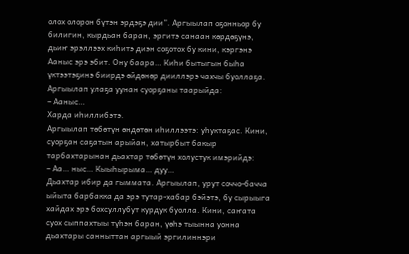олох олорон бүтэн эрдэҕэ дии”. Аргыылап оҕонньор бу билигин, кырдьан баран, эргитэ санаан көрдөҕүнэ, дьиҥ эрэллээх киһитэ диэн соҕотох бу кини, кэргэнэ Ааныс эрэ эбит. Ону баара… Киһи бытыгын быһа үктээтэҕинэ биирдэ өйдөнөр дииллэрэ чахчы буоллаҕа.
Аргыылап улаҕа уунан суорҕаны таарыйда:
– Ааныс…
Харда иһиллибэтэ.
Аргыылап төбөтүн өндөтөн иһиллээтэ: уһуктаҕас. Кини, суорҕан саҕатын арыйан, хатырбыт бакыр тарбахтарынан дьахтар төбөтүн холустук имэрийдэ:
– Аа… ныс… Кыыһырыма… дуу…
Дьахтар ибир да гыммата. Аргыылап, урут соччо-бачча ыйыта барбакка да эрэ тутар-хабар бэйэтэ, бу сырыыга хайдах эрэ бохсуллубут курдук буолла. Кини, саҥата суох сыппахтыы түһэн баран, үөһэ тыынна уонна дьахтары санныттан аргыый эргилиннэри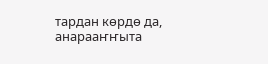тардан көрдө да, анарааҥҥыта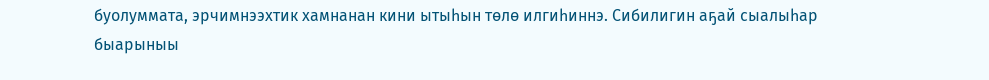буолуммата, эрчимнээхтик хамнанан кини ытыһын төлө илгиһиннэ. Сибилигин аҕай сыалыһар быарыныы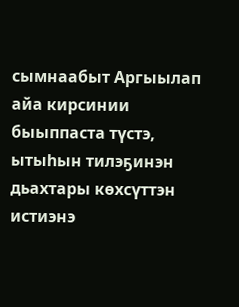сымнаабыт Аргыылап айа кирсинии быыппаста түстэ, ытыһын тилэҕинэн дьахтары көхсүттэн истиэнэ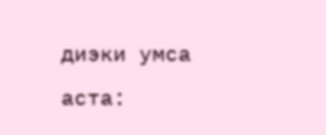диэки умса аста: